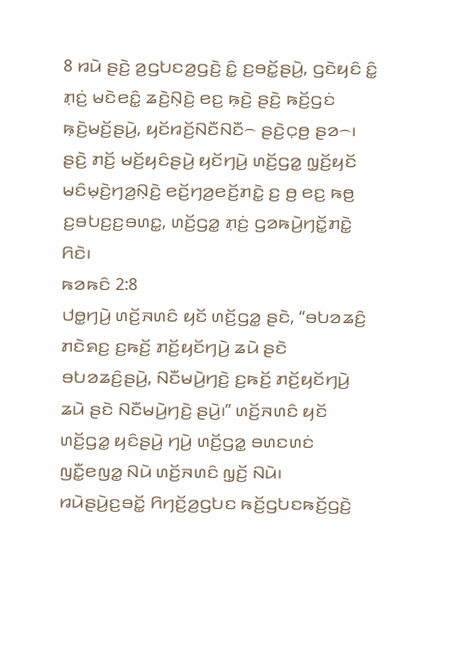8 ꤙꤣꤧ ꤔꤢꤧ꤬ ꤤ꤬ꤞꤝꤢꤤ꤬ꤞꤢꤧ꤬ ꤢꤨ꤭ ꤢ꤬ꤋꤢꤩ꤭ꤔꤣꤧ꤬, ꤞꤢꤧꤟꤢꤨ ꤢꤨ꤭ ꤊ꤫ꤢꤦ꤬ ꤗꤢꤧꤕꤢꤨ꤭ ꤘꤢꤧ꤬ꤡ꤫ꤢꤧ꤬ ꤕꤢ꤬ ꤒ꤫ꤢꤧ꤬ ꤔꤢꤧ꤬ ꤒꤢꤩ꤬ꤞꤢꤦ ꤒ꤫ꤢꤧ꤬ꤗꤢꤩ꤬ꤔꤣꤧ꤬, ꤟꤢꤩꤙꤢꤩ꤬ꤡꤢꤪꤡꤢꤪ꤮ ꤔꤢꤧ꤬ꤍ꤫ꤥ꤬ ꤔꤤ꤮꤯ ꤔꤢꤧ꤬ ꤊꤢꤩ꤬ ꤗꤢꤩ꤬ꤟꤢꤨꤔꤣꤧ꤬ ꤟꤢꤩꤚꤣꤧ꤬ ꤛꤢꤩ꤬ꤞꤤ꤭ ꤜ꤫ꤢꤩ꤬ꤟꤢꤩ ꤗꤢꤨꤗ꤫ꤢꤧ꤬ꤚꤤ꤬ꤡ꤫ꤢꤧ꤬ ꤕꤢꤩ꤬ꤚꤤ꤬ꤕꤢꤩ꤬ꤊꤢꤧ꤭ ꤢ꤬ ꤥ꤬ ꤕꤢ꤬ ꤒꤥ꤬ ꤢ꤬ꤋꤝꤢ꤬ꤢ꤬ꤋꤛꤢ꤭, ꤛꤢꤩ꤬ꤞꤤ꤭ ꤊ꤫ꤢꤦ꤬ ꤞꤤꤒꤣꤧ꤬ꤚꤢꤩ꤭ꤊꤢꤧ꤭ ꤖꤢꤧ꤯
ꤒꤤꤒꤢꤨ 2:8
ꤓꤥ꤭ꤚꤣꤧ꤬ ꤛꤢꤩ꤬ꤏꤛꤢꤨ ꤟꤢꤩ ꤛꤢꤩ꤬ꤞꤤ꤭ ꤔꤢꤧ, “ꤋꤝꤤꤘꤢꤨ꤬ ꤊꤢꤧꤎꤢ꤬ ꤢ꤬ꤒꤢꤩ꤬ ꤊꤢꤩ꤬ꤟꤢꤩꤚꤣꤧ꤬ ꤘꤣꤧ ꤔꤢꤧ ꤋꤝꤤꤘꤢꤨ꤬ꤔꤣꤧ꤬, ꤡꤢꤪꤗꤣꤧ꤬ꤚꤢꤧ꤬ ꤢ꤬ꤒꤢꤩ꤬ ꤊꤢꤩ꤬ꤟꤢꤩꤚꤣꤧ꤬ ꤘꤣꤧ ꤔꤢꤧ ꤡꤢꤪꤗꤣꤧ꤬ꤚꤢꤧ꤬ ꤔꤣꤧ꤬꤯” ꤛꤢꤩ꤬ꤏꤛꤢꤨ ꤟꤢꤩ ꤛꤢꤩ꤬ꤞꤤ꤭ ꤟꤢꤨꤔꤣꤧ꤬ ꤚꤣꤧ꤬ ꤛꤢꤩ꤬ꤞꤤ꤭ ꤋꤛꤢꤛꤢꤦ ꤜꤢꤪ꤭ꤕꤜꤤ꤭ ꤡꤣꤧ ꤛꤢꤩ꤬ꤏꤛꤢꤨ ꤜ꤫ꤢꤩ꤬ ꤡꤣꤧ꤯
ꤙꤣꤧꤔꤣꤧ꤬ꤢ꤬ꤋꤢꤩ꤭ ꤖꤚꤢꤩ꤬ꤤ꤬ꤞꤝꤢ ꤒꤢꤩ꤬ꤞꤝꤢꤒꤢꤩ꤬ꤞꤢꤧ꤬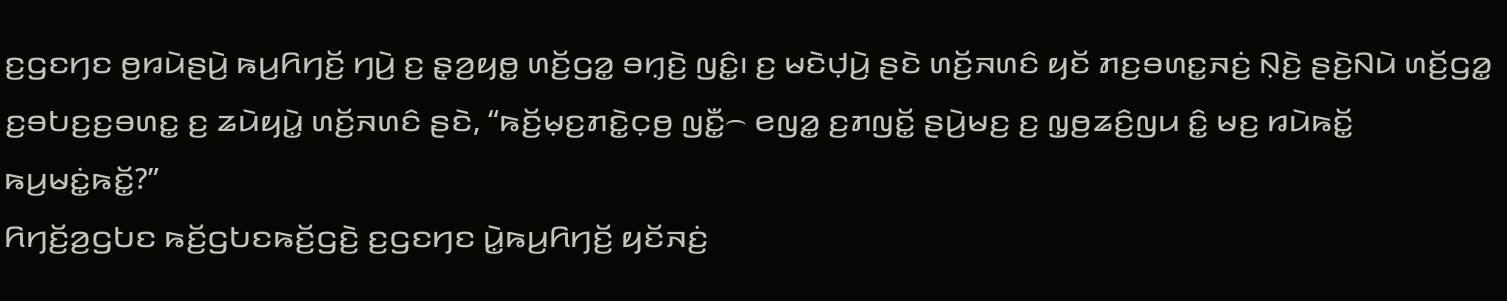ꤢ꤬ꤞꤢꤚꤢ ꤥ꤬ꤙꤣꤧꤔꤣꤧ꤬ ꤒꤣ꤬ꤖꤚꤢꤩ꤬ ꤚꤣꤧ꤬ ꤢ꤬ ꤔ꤫ꤤ꤬ꤟꤥ꤭ ꤛꤢꤩ꤬ꤞꤤ꤭ ꤋꤚ꤫ꤢꤧ꤬ ꤜꤢꤨ꤭꤯ ꤢ꤬ ꤗꤢꤧꤓ꤫ꤣꤧ꤬ ꤔꤢꤧ ꤛꤢꤩ꤬ꤏꤛꤢꤨ ꤟꤢꤩ ꤊꤢ꤬ꤋꤛꤢ꤭ꤏꤢꤦ꤬ ꤡ꤫ꤢꤧ꤬ ꤔꤢꤧ꤬ꤡꤣꤧ ꤛꤢꤩ꤬ꤞꤤ꤭ ꤢ꤬ꤋꤝꤢ꤬ꤢ꤬ꤋꤛꤢ꤭ ꤢ꤬ ꤘꤣꤧꤟꤣꤧ꤭ ꤛꤢꤩ꤬ꤏꤛꤢꤨ ꤔꤢꤧ, “ꤒꤢꤩ꤬ꤗ꤫ꤢ꤬ꤊꤢꤧ꤭ꤍ꤫ꤥ꤬ ꤜꤢꤪ꤭꤮ ꤕꤜꤤ꤭ ꤢ꤬ꤊꤜꤢꤩ꤭ ꤔꤣꤧ꤬ꤗꤢ꤬ ꤢ꤬ ꤜ꤫ꤥ꤬ꤘꤢꤨ꤬ꤜꤣ ꤢꤨ꤭ ꤗꤢ꤬ ꤙꤣꤧꤒꤢꤩ꤭ ꤒꤣ꤬ꤗꤢꤦ꤭ꤒꤢꤩ꤭?”
ꤖꤚꤢꤩ꤬ꤤ꤬ꤞꤝꤢ ꤒꤢꤩ꤬ꤞꤝꤢꤒꤢꤩ꤬ꤞꤢꤧ꤬ ꤢ꤬ꤞꤢꤚꤢ ꤣꤧ꤭ꤒꤣ꤬ꤖꤚꤢꤩ꤬ ꤟꤢꤩꤏꤢꤦ꤬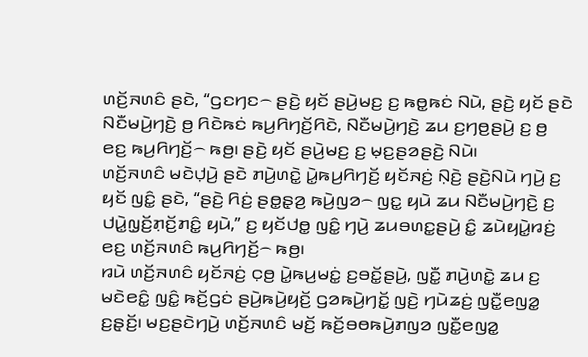ꤛꤢꤩ꤬ꤏꤛꤢꤨ ꤔꤢꤧ, “ꤞꤢꤚꤢ꤮ ꤔꤢꤧ꤬ ꤟꤢꤩ ꤔꤣꤧ꤬ꤗꤢ꤬ ꤢ꤬ ꤒꤥ꤭ꤒꤢꤦ ꤡꤣꤧ, ꤔꤢꤧ꤬ ꤟꤢꤩ ꤔꤢꤧ ꤡꤢꤪꤗꤣꤧ꤬ꤚꤢꤧ꤬ ꤥ꤬ ꤖꤢꤧꤒꤢꤦ ꤒꤣ꤬ꤖꤚꤢꤩ꤬ꤖꤢꤧ, ꤡꤢꤪꤗꤣꤧ꤬ꤚꤢꤧ꤬ ꤘꤣ ꤢ꤬ꤚꤥ꤬ꤔꤣꤧ꤬ ꤢ꤬ ꤥ꤬ ꤕꤢ꤬ ꤒꤣ꤬ꤖꤚꤢꤩ꤬꤮ ꤒꤥ꤬꤯ ꤔꤢꤧ꤬ ꤟꤢꤩ ꤔꤣꤧ꤬ꤗꤢ꤬ ꤢ꤬ ꤗ꤫ꤢ꤬ꤔꤤꤔꤢꤧ꤬ ꤡꤣꤧ꤯
ꤛꤢꤩ꤬ꤏꤛꤢꤨ ꤗꤢꤧꤓ꤫ꤣꤧ꤬ ꤔꤢꤧ ꤊꤣꤧ꤬ꤛꤢꤧ꤭ ꤣꤧ꤭ꤒꤣ꤬ꤖꤚꤢꤩ꤬ ꤟꤢꤩꤏꤢꤦ꤬ ꤡ꤫ꤢꤧ꤬ ꤔꤢꤧ꤬ꤡꤣꤧ ꤚꤣꤧ꤬ ꤢ꤬ ꤟꤢꤩ ꤜꤢꤨ꤭ ꤔꤢꤧ, “ꤔꤢꤧ꤬ ꤖꤢꤦ꤬ ꤔꤥ꤭ꤔ꤫ꤤ꤬ ꤒꤣꤧ꤬ꤜꤤ꤮ ꤜꤢ꤭ ꤟꤣꤧ ꤘꤣ ꤡꤢꤪꤗꤣꤧ꤬ꤚꤢꤧ꤬ ꤢ꤬ ꤓꤣꤧ꤭ꤜ꤫ꤢꤩ꤬ꤊ꤫ꤢꤩ꤬ꤊꤢꤨ꤭ ꤟꤣꤧ,” ꤢ꤬ ꤟꤢꤩꤓꤥ꤭ ꤜꤢꤨ꤭ ꤚꤣꤧ꤬ ꤘꤣꤋꤛꤢ꤭ꤔꤣꤧ꤬ ꤢꤨ꤭ ꤘꤣꤧꤟꤣꤧ꤭ꤙꤢꤦ꤬ ꤕꤢ꤬ ꤛꤢꤩ꤬ꤏꤛꤢꤨ ꤒꤣ꤬ꤖꤚꤢꤩ꤬꤮ ꤒꤥ꤬꤯
ꤙꤣꤧ ꤛꤢꤩ꤬ꤏꤛꤢꤨ ꤟꤢꤩꤏꤢꤦ꤬ ꤍ꤫ꤥ꤬ ꤣꤧ꤭ꤒꤣ꤬ꤗꤢꤦ꤭ ꤢ꤬ꤋꤢꤩ꤭ꤔꤣꤧ꤬, ꤜꤢꤪ꤭ ꤊꤣꤧ꤬ꤛꤢꤧ꤭ ꤘꤣ ꤢ꤬ ꤗꤢꤧꤕꤢꤨ꤭ ꤜꤢꤨ꤭ ꤒꤢꤩ꤬ꤞꤢꤦ ꤔꤣꤧ꤬ꤒꤣꤧ꤬ꤟꤢꤩ꤬ ꤞꤤꤒꤣꤧ꤬ꤚꤢꤩ꤭ ꤜꤢꤧ꤬ ꤚꤣꤧꤘꤢꤦ꤬ ꤜꤢꤪ꤭ꤕꤜꤤ꤭ ꤢ꤬ꤔ꤫ꤢꤩ꤬꤯ ꤗꤢ꤬ꤔꤢꤧꤚꤣꤧ꤬ ꤛꤢꤩ꤬ꤏꤛꤢꤨ ꤗꤢꤩ꤬ ꤒꤢꤩ꤬ꤋꤥꤒꤣꤧ꤬ꤊꤜꤤ ꤜꤢꤪ꤭ꤕꤜꤤ꤭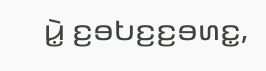ꤣꤧ꤭ ꤢ꤬ꤋꤝꤢ꤬ꤢ꤬ꤋꤛꤢ꤭,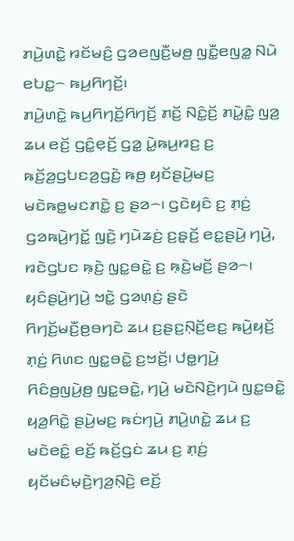ꤊꤣꤧ꤬ꤛꤢꤧ꤭ ꤙꤢꤩꤗꤢꤨ꤬ ꤞꤤꤕꤜꤢꤪ꤬ꤗꤥ꤬ ꤜꤢꤪ꤭ꤕꤜꤤ꤭ ꤡꤣꤧ ꤕꤝꤢ꤭꤮ ꤒꤣ꤬ꤖꤚꤢꤩ꤬꤯
ꤊꤣꤧ꤬ꤛꤢꤧ꤭ ꤒꤣ꤬ꤖꤚꤢꤩ꤬ꤖꤚꤢꤩ꤬ ꤊꤢꤩ꤬ ꤡꤢꤨ꤭ꤢꤩ꤬ ꤊꤣꤧ꤭ꤢꤨ꤭ ꤜꤤ꤬ ꤘꤣ ꤕꤢꤩ꤬ ꤞꤢꤨ꤭ꤕ꤫ꤢꤩ꤬ ꤞꤤ꤭ ꤣꤧ꤭ꤒꤣ꤬ꤙꤢ꤬ ꤢ꤬ ꤒꤢꤩ꤬ꤤ꤬ꤞꤝꤢꤤ꤬ꤞꤢꤧ꤬ ꤒꤥ꤬ ꤟꤢꤩꤔꤣꤧ꤬ꤗꤢ꤬ ꤗꤢꤧꤒꤥ꤭ꤗꤢꤊꤢꤧ꤭ ꤢ꤬ ꤔꤤ꤮꤯ ꤞꤢꤧꤟꤢꤨ ꤢ꤬ ꤊ꤫ꤢꤦ꤬ ꤞꤤꤒꤣꤧ꤬ꤚꤢꤩ꤭ ꤜꤢꤧ꤬ ꤚꤣꤧꤘꤢꤦ꤬ ꤢ꤬ꤔ꤫ꤢꤩ꤬ ꤕꤢ꤭ꤔꤣꤧ꤬ ꤚꤣꤧ꤬, ꤙꤢꤧꤞꤝꤢ ꤒ꤫ꤢꤧ꤬ ꤜꤢ꤭ꤋꤢꤧ꤭ ꤢ꤬ ꤒ꤫ꤢꤧ꤬ꤗꤢꤩ꤬ ꤔꤤ꤮꤯
ꤟꤢꤨꤔꤣꤧ꤬ꤚꤣꤧ꤬ ꤠꤢꤧ꤭ ꤞꤤꤛ꤫ꤢꤦ꤬ ꤔꤢꤧ ꤖꤚꤢꤩ꤬ꤗꤢꤪ꤬ꤥ꤬ꤋꤚꤢꤧ ꤘꤣ ꤢ꤬ꤔꤢ꤬ꤡ꤫ꤢꤩ꤬ꤕꤢ꤬ ꤒꤣꤧ꤬ꤟꤢꤩ꤬ ꤊ꤫ꤢꤦ꤬ ꤖꤛꤢ ꤜꤢ꤭ꤋꤢꤧ꤭ ꤢ꤬ꤠꤢꤩ꤬꤯ ꤓꤥ꤭ꤚꤣꤧ꤬ ꤖꤢꤨꤥ꤬ꤜꤣꤧ꤬ꤥ꤬ ꤜꤢ꤭ꤋꤢꤧ꤭, ꤚꤣꤧ꤬ ꤗꤢꤧꤡꤢꤧ꤬ꤚꤣꤧ ꤜꤢ꤭ꤋꤢꤧ꤭ ꤟꤤ꤬ꤖꤢꤧ꤭ ꤔꤣꤧ꤬ꤗꤢ꤬ ꤒꤢꤦꤚꤣꤧ꤬ ꤊꤣꤧ꤬ꤛꤢꤧ꤭ ꤘꤣ ꤢ꤬ ꤗꤢꤧꤕꤢꤨ꤭ ꤕꤢꤩ꤬ ꤒꤢꤩ꤬ꤞꤢꤦ ꤘꤣ ꤢ꤬ ꤊ꤫ꤢꤦ꤬ ꤟꤢꤩꤗꤢꤨꤗ꤫ꤢꤧ꤬ꤚꤤ꤬ꤡ꤫ꤢꤧ꤬ ꤕꤢꤩ꤬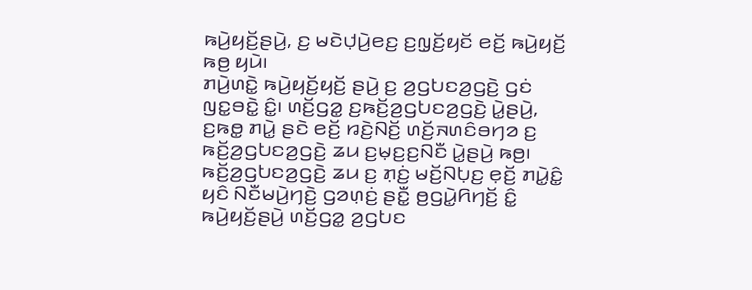ꤒꤣꤧ꤬ꤟꤢꤩ꤬ꤔꤣꤧ꤬, ꤢ꤬ ꤗꤢꤧꤓ꤫ꤣꤧ꤬ꤕꤢ꤬ ꤢ꤬ꤜ꤫ꤢꤩ꤬ꤟꤢꤩ ꤕꤢꤩ꤬ ꤒꤣꤧ꤬ꤟꤢꤩ꤬ ꤒꤥ꤬ ꤟꤣꤧ꤯
ꤊꤣꤧ꤬ꤛꤢꤧ꤭ ꤒꤣꤧ꤬ꤟꤢꤩ꤬ꤟꤢꤩ꤬ ꤔꤣꤧ꤬ ꤢ꤬ ꤤ꤬ꤞꤝꤢꤤ꤬ꤞꤢꤧ꤬ ꤞꤢꤦ ꤜꤢ꤭ꤋꤢꤧ꤭ ꤢꤨ꤭꤯ ꤛꤢꤩ꤬ꤞꤤ꤭ ꤢ꤬ꤒꤢꤩ꤬ꤤ꤬ꤞꤝꤢꤤ꤬ꤞꤢꤧ꤬ ꤣꤧ꤭ꤔꤣꤧ꤬, ꤢ꤬ꤒꤥ꤭ ꤊꤣꤧ꤭ ꤔꤢꤧ ꤕꤢꤩ꤬ ꤙꤢꤧ꤬ꤡꤢꤩ꤬ ꤛꤢꤩ꤬ꤏꤛꤢꤨꤋꤚꤤ ꤢ꤬ ꤒꤢꤩ꤬ꤤ꤬ꤞꤝꤢꤤ꤬ꤞꤢꤧ꤬ ꤘꤣ ꤢ꤬ꤗ꤫ꤢ꤬ꤢ꤬ꤡꤢꤪ ꤣꤧ꤭ꤔꤣꤧ꤬ ꤒꤥ꤬꤯ ꤒꤢꤩ꤬ꤤ꤬ꤞꤝꤢꤤ꤬ꤞꤢꤧ꤬ ꤘꤣ ꤢ꤬ ꤊ꤫ꤢꤦ꤬ ꤗꤢꤩ꤬ꤡꤝ꤫ꤢ꤬ ꤕ꤫ꤢꤩ꤬ ꤊꤣꤧ꤭ꤢꤨ꤭ ꤟꤢꤨ ꤡꤢꤪꤗꤣꤧ꤬ꤚꤢꤧ꤬ ꤞꤤꤛ꤫ꤢꤦ꤬ ꤔꤢꤪ꤭ ꤥ꤬ꤞꤣꤧ꤭ꤖꤚꤢꤩ꤬ ꤢꤨ꤭ ꤒꤣꤧ꤬ꤟꤢꤩ꤬ꤔꤣꤧ꤬ ꤛꤢꤩ꤬ꤞꤤ꤭ ꤤ꤬ꤞꤝꤢ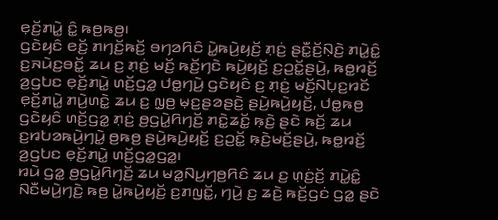ꤕ꤫ꤢꤩ꤬ꤊꤣꤧ꤭ ꤢꤨ꤭ ꤒꤥ꤬ꤒꤥ꤬꤯
ꤞꤢꤧꤟꤢꤨ ꤕꤢꤩ꤬ ꤊꤚꤢꤩ꤬ꤒꤢꤩ꤬ ꤋꤚꤤꤖꤢꤨ ꤣꤧ꤭ꤒꤣꤧ꤬ꤟꤢꤩ꤬ ꤊ꤫ꤢꤦ꤬ ꤔꤢꤪ꤭ꤢꤩ꤬ꤡ꤫ꤢꤧ꤬ ꤊꤣꤧ꤭ꤢꤨ꤭ ꤢ꤬ꤏꤣꤧꤢ꤬ꤋꤢꤩ꤭ ꤘꤣ ꤢ꤬ ꤊ꤫ꤢꤦ꤬ ꤗꤢꤩ꤬ ꤒꤢꤩ꤬ꤚꤢꤧ ꤒꤣꤧ꤬ꤟꤢꤩ꤬ ꤢ꤬ꤑꤢꤩ꤭ꤔꤣꤧ꤬, ꤒꤥ꤭ꤙꤢꤩ꤬ ꤤ꤬ꤞꤝꤢ ꤕ꤫ꤢꤩ꤬ꤊꤣꤧ꤭ ꤛꤢꤩ꤬ꤞꤤ꤭ ꤓꤥ꤭ꤚꤣꤧ꤬ ꤞꤢꤧꤟꤢꤨ ꤢ꤬ ꤊ꤫ꤢꤦ꤬ ꤗꤢꤩ꤬ꤡꤝ꤫ꤢ꤬ꤙꤢꤩ ꤕ꤫ꤢꤩ꤬ꤊꤣꤧ꤭ ꤊꤣꤧ꤬ꤛꤢꤧ꤭ ꤘꤣ ꤢ꤬ ꤜ꤫ꤥ꤬ ꤗ꤫ꤢ꤬ꤔꤤꤔꤢꤧ꤬ ꤔꤣꤧ꤬ꤒꤣꤧ꤬ꤟꤢꤩ꤬, ꤓꤥ꤭ꤒꤥ꤬ ꤞꤢꤧꤟꤢꤨ ꤛꤢꤩ꤬ꤞꤤ꤭ ꤊ꤫ꤢꤦ꤬ ꤥ꤬ꤞꤣꤧ꤭ꤖꤚꤢꤩ꤬ ꤊꤢꤧ꤭ꤘꤢꤩ꤭ ꤒ꤫ꤢꤧ꤬ ꤔꤢꤧ ꤒꤢꤩ꤬ ꤘꤣ ꤢ꤬ꤙꤝꤤꤒꤣꤧ꤬ꤚꤣꤧ꤭ ꤥ꤬ꤒꤥ꤬ ꤔꤣꤧ꤬ꤒꤣꤧ꤬ꤟꤢꤩ꤬ ꤢ꤬ꤑꤢꤩ꤭ ꤒ꤫ꤢꤧ꤬ꤗꤢꤩ꤬ꤔꤣꤧ꤬, ꤒꤥ꤭ꤙꤢꤩ꤬ ꤤ꤬ꤞꤝꤢ ꤕ꤫ꤢꤩ꤬ꤊꤣꤧ꤭ ꤛꤢꤩ꤬ꤞꤤ꤭ꤞꤤ꤭꤯
ꤙꤣꤧ ꤞꤤ꤭ ꤥ꤬ꤞꤣꤧ꤭ꤖꤚꤢꤩ꤬ ꤘꤣ ꤗꤤ꤭ꤡꤣ꤬ꤚꤥ꤬ꤖꤢꤨ ꤘꤣ ꤢ꤬ ꤛ꤫ꤢꤦ꤬ꤢꤩ꤬ ꤊꤣꤧ꤭ꤢꤨ꤭ ꤡꤢꤪꤗꤣꤧ꤬ꤚꤢꤧ꤬ ꤒꤥ꤬ ꤣꤧ꤭ꤒꤣꤧ꤬ꤟꤢꤩ꤬ ꤢ꤬ꤊꤜꤢꤩ꤭, ꤚꤣꤧ꤬ ꤢ꤬ ꤘꤢꤧ꤬ ꤒꤢꤩ꤬ꤞꤢꤦ ꤞꤤ꤭ ꤔꤢꤧ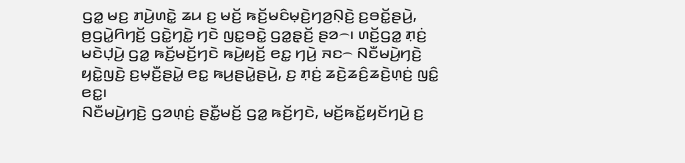ꤞꤤ꤭ ꤗꤢ꤬ ꤊꤣꤧ꤬ꤛꤢꤧ꤭ ꤘꤣ ꤢ꤬ ꤗꤢꤩ꤬ ꤒꤢꤩ꤬ꤗꤢꤨꤗ꤫ꤢꤧ꤬ꤚꤤ꤬ꤡ꤫ꤢꤧ꤬ ꤢ꤬ꤋꤢꤩ꤭ꤔꤣꤧ꤬, ꤥ꤬ꤞꤣꤧ꤭ꤖꤚꤢꤩ꤬ ꤞꤢꤧ꤭ꤚꤢꤧ꤭ ꤚꤢꤧ ꤜꤢ꤭ꤋꤢꤧ꤭ ꤞꤤ꤭ꤔ꤫ꤢꤩ꤬ ꤔꤤ꤮꤯ ꤛꤢꤩ꤬ꤞꤤ꤭ ꤊ꤫ꤢꤦ꤬ ꤗꤢꤧꤓ꤫ꤣꤧ꤬ ꤞꤤ꤭ ꤒꤢꤩ꤬ꤗꤢꤩ꤬ꤚꤢꤧ ꤒꤣꤧ꤬ꤟꤢꤩ꤬ ꤕꤢ꤭ ꤚꤣꤧ꤬ ꤏꤢ꤮ ꤡꤢꤪꤗꤣꤧ꤬ꤚꤢꤧ꤬ ꤟꤢꤧ꤭ꤜꤢꤧ꤬ ꤢ꤬ꤗ꤫ꤢꤪ꤬ꤔꤣꤧ꤭ ꤕꤢ꤭ ꤒꤣ꤬ꤔꤣꤧ꤭ꤔꤣꤧ꤬, ꤢ꤬ ꤊ꤫ꤢꤦ꤬ ꤘꤢꤧ꤬ꤘꤢꤨ꤬ꤘꤢꤧ꤬ꤛ꤫ꤢꤦ꤬ ꤜꤢꤨ꤭ ꤕꤢ꤭꤯
ꤡꤢꤪꤗꤣꤧ꤬ꤚꤢꤧ꤬ ꤞꤤꤛ꤫ꤢꤦ꤬ ꤔꤢꤪ꤭ꤗꤢꤩ꤬ ꤞꤤ꤭ ꤒꤢꤩ꤬ꤚꤢꤧ, ꤗꤢꤩ꤬ꤒꤢꤩ꤭ꤟꤢꤩꤚꤣꤧ꤬ ꤢ꤬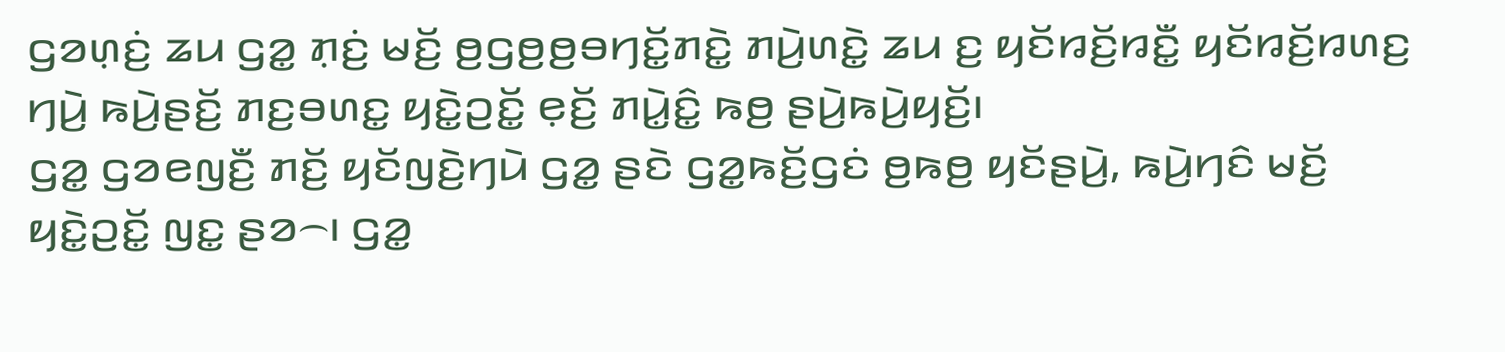ꤞꤤꤛ꤫ꤢꤦ꤬ ꤘꤣ ꤞꤤ꤭ ꤊ꤫ꤢꤦ꤬ ꤗꤢꤩ꤬ ꤥ꤬ꤞꤥ꤬ꤥ꤬ꤋꤚꤢꤩ꤭ꤊꤢꤧ꤭ ꤊꤣꤧ꤬ꤛꤢꤧ꤭ ꤘꤣ ꤢ꤬ ꤟꤢꤩꤙꤢꤩ꤬ꤙꤢꤪ꤭ ꤟꤢꤩꤙꤢꤩ꤬ꤙꤛꤢ꤬ ꤚꤣꤧ꤬ ꤒꤣꤧ꤬ꤔꤢꤩ꤬ ꤊꤢ꤬ꤋꤛꤢ꤭ ꤟꤢꤧ꤭ꤑꤢꤩ꤭ ꤕ꤫ꤢꤩ꤬ ꤊꤣꤧ꤭ꤢꤨ꤭ ꤒꤥ꤬ ꤔꤣꤧ꤬ꤒꤣꤧ꤬ꤟꤢꤩ꤬꤯
ꤞꤤ꤭ ꤞꤤꤕꤜꤢꤪ꤬ ꤊꤢꤩ꤬ ꤟꤢꤩꤜꤢꤧ꤬ꤚꤣꤧ ꤞꤤ꤭ ꤔꤢꤧ ꤞꤤ꤭ꤒꤢꤩ꤬ꤞꤢꤦ ꤥ꤬ꤒꤥ꤬ ꤟꤢꤩꤔꤣꤧ꤬, ꤒꤣꤧ꤬ꤚꤢꤨ ꤗꤢꤩ꤬ ꤟꤢꤧ꤭ꤑꤢꤩ꤭ ꤜꤢ꤭ ꤔꤤ꤮꤯ ꤞꤤ꤭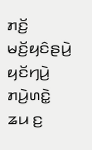ꤊꤢꤩ꤬ ꤗꤢꤩ꤬ꤟꤢꤨꤔꤣꤧ꤬ ꤟꤢꤩꤚꤣꤧ꤬ ꤊꤣꤧ꤬ꤛꤢꤧ꤭ ꤘꤣ ꤢ꤬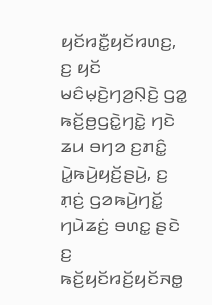ꤟꤢꤩꤙꤢꤪ꤭ꤟꤢꤩꤙꤛꤢ꤬, ꤢ꤬ ꤟꤢꤩ ꤗꤢꤨꤗ꤫ꤢꤧ꤬ꤚꤤ꤬ꤡ꤫ꤢꤧ꤬ ꤞꤤ꤭ ꤒꤢꤩ꤬ꤥ꤬ꤞꤢꤧ꤭ꤚꤢꤧ꤭ ꤚꤢꤧ ꤘꤣ ꤋꤚꤤ ꤢ꤬ꤊꤢꤨ꤭ ꤣꤧ꤭ꤒꤣꤧ꤬ꤟꤢꤩ꤬ꤔꤣꤧ꤬, ꤢ꤬ ꤊ꤫ꤢꤦ꤬ ꤞꤤꤒꤣꤧ꤬ꤚꤢꤩ꤭ ꤚꤣꤧꤘꤢꤦ꤬ ꤋꤛꤢ꤭ ꤔꤢꤧ ꤢ꤬ ꤒꤢꤩ꤬ꤟꤢꤩꤙꤢꤩ꤬ꤟꤢꤩꤏꤥ꤭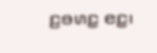ꤢ꤬ꤋꤛꤢ꤭ ꤕꤢ꤭꤯